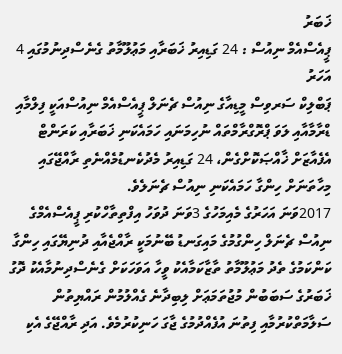ޚަބަރު
ޕީއެސްއެމް ނިއުސް : 24 ގަޑިއިރު ޚަބަރާއި މަޢުލޫމާތު ގެނެސްދިނުމުގައި 4 އަހަރު
ޕަބްލިކް ސަރވިސް މީޑިއާގެ ނިއުސް ޗެނަލް ޕީއެސްއެމް ނިއުސްއަކީ ފިލްމާއި ޑްރާމާއާއި ލަވަ ޕްރޮގްރާމްތައް ނުހިމަނައި ހަމައެކަނި ޚަބަރާއި ކަރަންޓް އެފެއާޒަށް ޚާއްޞަކޮށްގެން، 24 ގަޑިއިރު މެދުކެނޑުމެއްނެތި ރާއްޖޭގައި މިހާތަނަށް ހިންގާ ހަމައެކަނި ނިއުސް ޗެނަލެވެ.
2017ވަނަ އަހަރުގެ މެއިމަހުގެ 3ވަނަ ދުވަހު އިފްތިތާހްކުރި ޕީއެސްއެމްގެ ނިއުސް ޗެނަލް ހިންގުމުގެ މައިގަނޑު ބޭނުމަކީ ރާއްޖެއާއި ދުނިޔޭގައި ހިންގާ ކަންކަމުގެ ތެދު މަޢުލޫމާތު ތާޒާކަމާއެކު ވީހާ އަވަހަކަށް ގެނެސްދިނުމާއެކު ދޮގު ޚަބަރުގެ ސަބަބުން މުޖުތަމަޢަށް ލިބިދާނެ ގެއްލުމުން ރައްޔިތުން ސަލާމަތްކުރުމާއި ފިތުނަ އުފެއްދުމުގެ ޖާގަ ހަނިކުރުމެވެ. އަދި ރާއްޖޭގެ އެކި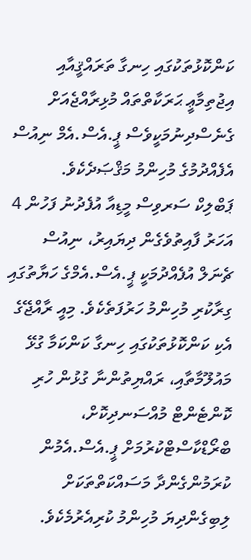ކަންކޮޅުތަކުގައި ހިނގާ ތަރައްޤީއާއި އިޖުތިމާޢީ ޙަރަކާތްތައް މުޅިރާއްޖެއަށް ގެނެސްދިނުމަކީވެސް ޕީ.އެސް.އެމް ނިއުސް އެފެއްދުމުގެ މުހިންމު މަޤްޞަދެކެވެ.
ޕަބްލިކް ސަރވިސް މީޑިއާ އުފެދުނު ފަހުން 4 އަހަރު ފާއިތުވެގެން ދިޔައިރު، ނިއުސް ޗެނަލް އުފެއްދުމަކީ ޕީ.އެސް.އެމްގެ ހަޔާތުގައި ގިރާކުރި މުހިންމު ހަރުފަތެކެވެ. މިއީ ރާއްޖޭގެ އެކި ކަންކޮޅުތަކުގައި ހިނގާ ކަންކަމާ ގުޅޭ މައުލޫމާތާއި، ރައްޔިތުންނާ ގުޅުން ހުރި ކޮންޓެންޓް މުއްސަނދިކޮށް، ބްރޯޑްކާސްޓްކުރުމަށް ޕީ.އެސް.އެމުން ކުރަމުންގެންދާ މަސައްކަތްތަކަށް ލިބިގެންދިޔަ މުހިންމު ކުރިއެރުމެކެވެ.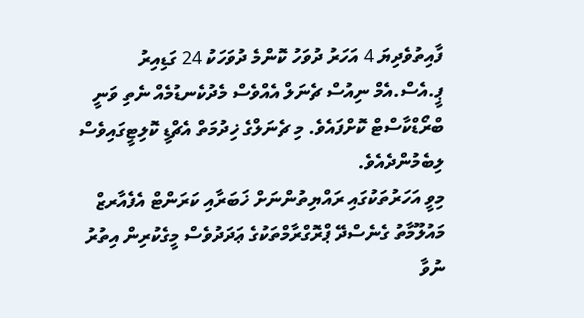ފާއިތުވެދިޔަ 4 އަހަރު ދުވަހު ކޮންމެ ދުވަހަކު 24 ގަޑިއިރު ޕީ.އެސް.އެމް ނިއުސް ޗެނަލް އެއްވެސް މެދުކެނޑުމެއް ނެތި ވަނީ ބްރޯޑްކާސްޓް ކޮށްފައެވެ. މި ޗެނަލްގެ ޚިދުމަތް އެޗްޑީ ކޮލިޓީގައިވެސް ލިބެމުންދެއެވެ.
މިވީ އަހަރުތަކުގައި ރައްޔިތުންނަށް ޚަބަރާއި ކަރަންޓް އެފެއާރޒް މައުލޫމާތު ގެނެސްދޭ ޕްރޮގްރާމްތަކުގެ ޢަދަދުވެސް މީގެކުރިން އިތުރު ނުވާ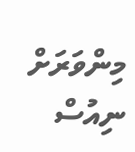މިންވަރަށް ނިއުސް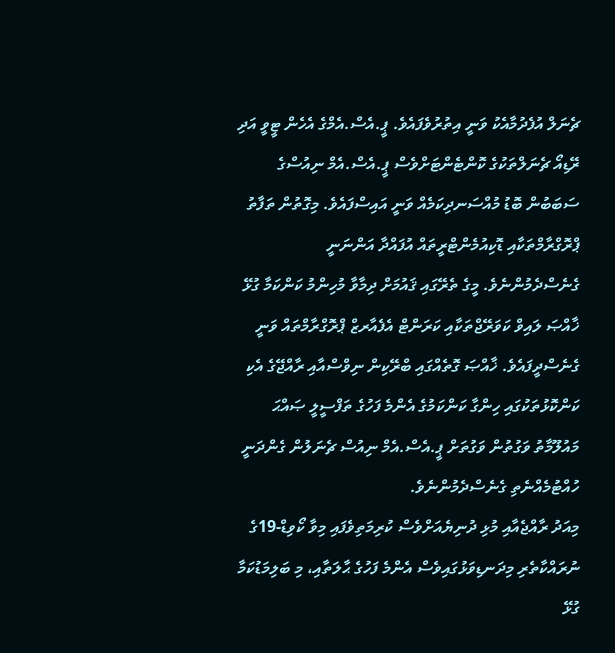ޗެނަލް އުފެދުމާއެކު ވަނީ އިތުރުވެފައެވެ. ޕީ.އެސް.އެމްގެ އެހެން ޓީވީ އަދި ރޭޑިއޯ ޗެނަލްތަކުގެ ކޮންޓެންޓަށްވެސް ޕީ.އެސް.އެމް ނިއުސްގެ ސަބަބުން ބޮޑު މުއްސަނދިކަމެއް ވަނީ އައިސްފައެވެ. މިގޮތުން ތަފާތު ޕްރޮގްރާމްތަކާއި ޑޮކިއުމެންޓްރީތައް އުފައްދާ އަންނަނީ ގެނެސްދެމުންނެވެ. މީގެ ތެރޭގައި ޤައުމަށް ދިމާވާ މުހިންމު ކަންކަމާ ގުޅޭ ޚާއްޞަ ލައިވް ކަވަރޭޖްތަކާއި ކަރަންޓް އެފެއާރޒް ޕްރޮގްރާމްތައް ވަނީ ގެނެސްދީފައެވެ. ޚާއްޞަ ގޮތެއްގައި ބްރޭކިން ނިވްސްއާއި ރާއްޖޭގެ އެކި ކަންކޮޅުތަކުގައި ހިންގާ ކަންކަމުގެ އެންމެ ފަހުގެ ތަފްސީލީ ޞައްޙަ މައުލޫމާތު ވަގުތުން ވަގުތަށް ޕީ.އެސް.އެމް ނިއުސް ޗެނަލުން ގެންދަނީ ހުއްޓުމެއްނެތި ގެނެސްދެމުންނެވެ.
މިއަދު ރާއްޖެއާއި މުޅި ދުނިޔެއަށްވެސް ކުރިމަތިވެފައި މިވާ ކޯވިޑް-19ގެ ނުރައްކާތެރި މިދަނޑިވަޅުގައިވެސް އެންމެ ފަހުގެ ޙާލަތާއި، މި ބަލިމަޑުކަމާ ގުޅޭ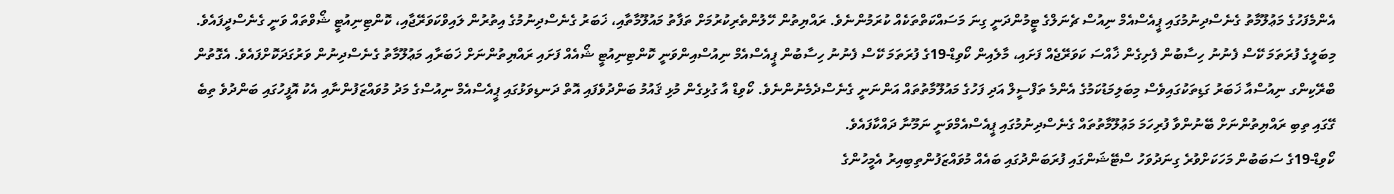އެންމެފަހުގެ މަޢުލޫމާތު ގެނެސްދިނުމުގައި ޕީއެސްއެމް ނިއުސް ޗެނަލްގެ ޓީމުންދަނީ ގިނަ މަސައްކަތްތަކެއް ކުރަމުންނެވެ. ރައްޔިތުން ހޭލުންތެރިކުރުމަށް ތަފާތު މައުލޫމާތާއި، ޚަބަރު ގެނެސްދިނުމުގެ އިތުރުން ލައިވްކަވަރޭޖާއި، ކޮންޓިނިއުޓީ ޝޯވްތައް ވަނީ ގެނެސްދީފައެވެ.
މިބަލީގެ ފުރަތަމަ ކޭސް ފެނުނު ހިސާބުން ފެށިގެން ޚާއްސަ ކަވަރޭޖެއް ފަށައި، މާލެއިން ކޯވިޑް-19ގެ ފުރަތަމަ ކޭސް ފެނުނު ހިސާބުން ޕީއެސްއެމް ނިއުސްއިންވަނީ ކޮންޓިނިއުޓީ ޝޯއެއް ފަށައި ރައްޔިތުންނަށް ޚަބަރާއި މަޢުލޫމާތު ގެނެސްދިނުން ވަރުގަދަކޮށްފައެވެ. އެގޮތުން ބްރޭކިންގ ނިއުސްއާ ޚަބަރު ގަޑިތަކުގައިވެސް މިބަލިމަޑުކަމުގެ އެންމެ ތަފްސީލް އަދި ފަހުގެ މައުލޫމާތުތައް އަންނަނީ ގެނެސްދެމެނުންނެވެ. ކޯވިޑް އާ ގުޅިގެން މުޅި ޤައުމު ބަންދުވެފައި އޮތް ދަނޑިވަޅުގައި ޕީއެސްއެމް ނިއުސްގެ މަދު މުވައްޒަފުންނާއި އެކު އޮފީހުގައި ބަންދުވެ ތިބެ ގޭގައި ތިބި ރައްޔިތުންނަށް ބޭނުންވާ ފުރިހަމަ މަޢުލޫމާތުތައް ގެނެސްދިނުމުގައި ޕީއެސްއެމްވަނީ ނަމޫނާ ދައްކާފައެވެ.
ކޯވިޑް-19ގެ ސަބަބުން މަހަކަށްވުރެ ގިނަދުވަހު ސްޓޭޝަންގައި ފުރަބަންދުގައި ބައެއް މުވައްޒަފުންތިބިއިރު އެމީހުންގެ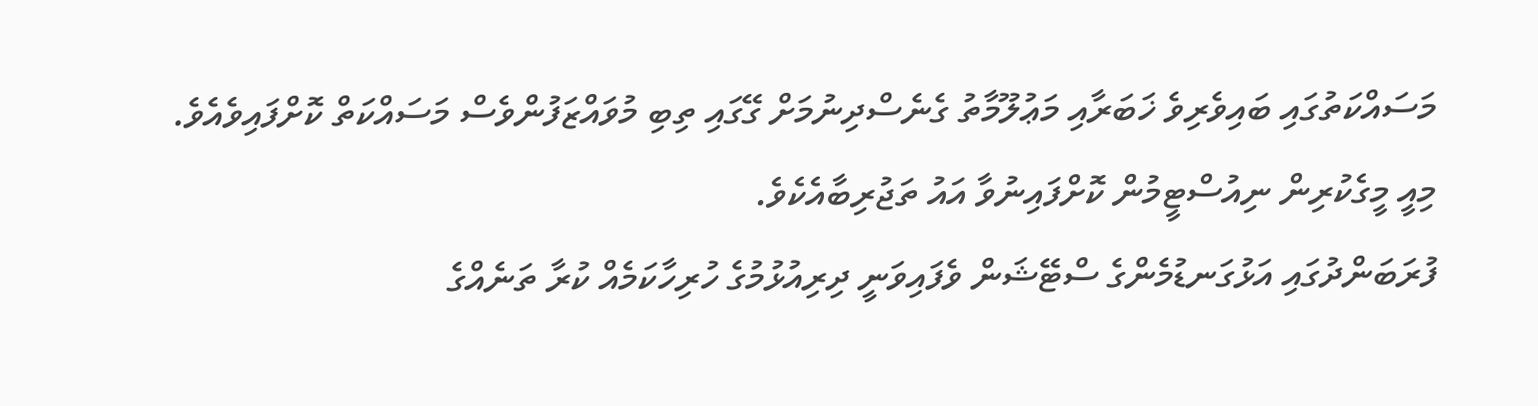މަސައްކަތުގައި ބައިވެރިވެ ޚަބަރާއި މަޢުލޫމާތު ގެނެސްދިނުމަށް ގޭގައި ތިބި މުވައްޒަފުންވެސް މަސައްކަތް ކޮށްފައިވެއެވެ. މިއީ މީގެކުރިން ނިއުސްޓީމުން ކޮށްފައިނުވާ އައު ތަޖުރިބާއެކެވެ.
ފުރަބަންދުގައި އަޅުގަނޑުމެންގެ ސްޓޭޝަން ވެފައިވަނީ ދިރިއުޅުމުގެ ހުރިހާކަމެއް ކުރާ ތަނެއްގެ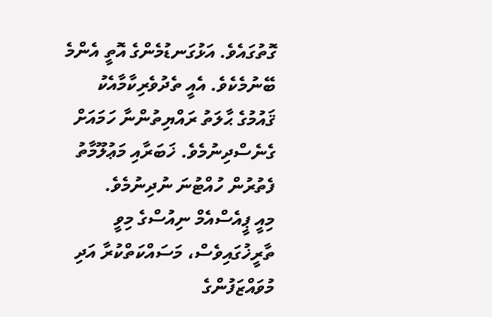ގޮތުގައެވެ. އަޅުގަނޑުމެންގެ އޮތީ އެންމެ ބޭނުމެކެވެ. އެއީ ތެދުވެރިކާމާއެކު ޤައުމުގެ ޙާލަތު ރައްޔިތުންނާ ހަމައަށް ގެނެސްދިނުމެވެ. ޚަބަރާއި މަޢުލޫމާތު ފެތުރުން ހުއްޓުނަ ނުދިނުމެވެ.
މިއީ ޕީއެސްއެމް ނިއުސްގެ މިވީ ތާރީޚުގައިވެސް، މަސައްކަތްކުރާ އަދި މުވައްޒަފުންގެ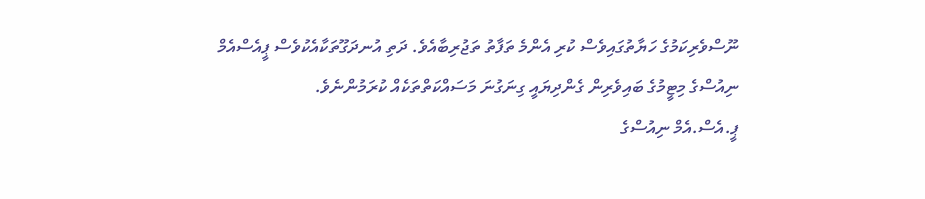ނޫސްވެރިކަމުގެ ހަޔާތުގައިވެސް ކުރި އެންމެ ތަފާތު ތަޖުރިބާއެވެ. ދަތި އުނދަގޫތަކާއެކުވެސް ޕީއެސްއެމް ނިއުސްގެ މިޓީމުގެ ބައިވެރިން ގެންދިޔައީ ގިނަގުނަ މަސައްކަތްތަކެއް ކުރަމުންނެވެ.
ޕީ.އެސް.އެމް ނިއުސްގެ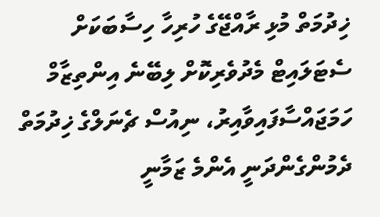ޚިދުމަތް މުޅި ރާއްޖޭގެ ހުރިހާ ހިސާބަކަށް ސެޓަލައިޓް މެދުވެރިކޮށް ލިބޭނެ އިންތިޒާމް ހަމަޖައްސާފައިވާއިރު، ނިއުސް ޗެނަލްގެ ޚިދުމަތް ދެމުންގެންދަނީ އެންމެ ޒަމާނީ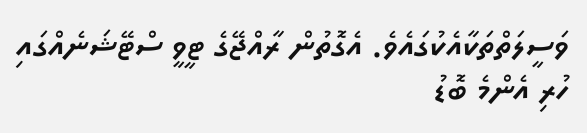ވަސީލަތްތަކާއެކުގައެވެ. އެގޮތުން ރާއްޖޭގެ ޓީވީ ސްޓޭޝަނެއްގައި ހުރި އެންމެ ބޮޑު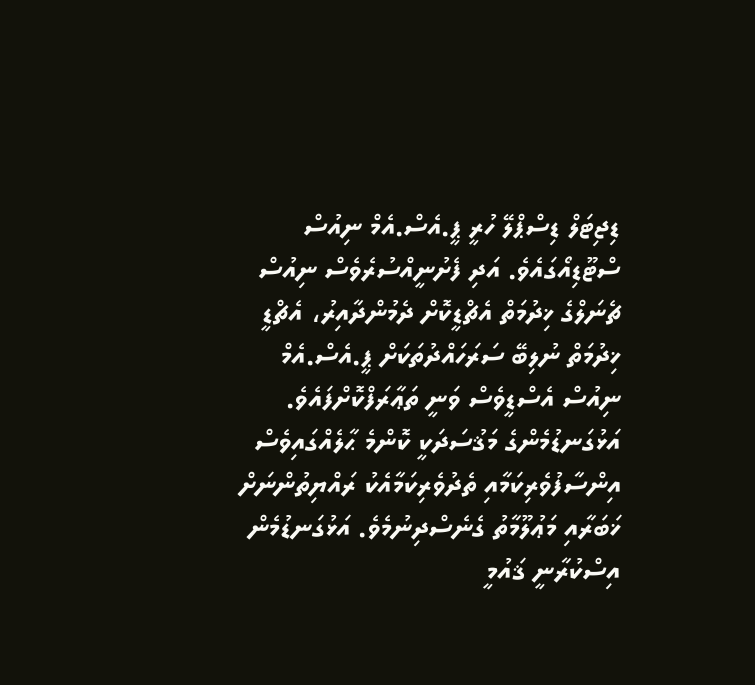ޑިޖިޓަލް ޑިސްޕްލޭ ހުރީ ޕީ.އެސް.އެމް ނިއުސް ސްޓޫޑިއޯގައެވެ. އަދި ފެށުނީއްސުރެވެސް ނިއުސް ޗެނަލްގެ ޚިދުމަތް އެޗްޑީކޮށް ދެމުންދާއިރު، އެޗްޑީ ޚިދުމަތް ނުލިބޭ ސަރަހައްދުތަކަށް ޕީ.އެސް.އެމް ނިއުސް އެސްޑީވެސް ވަނީ ތަޢާރަފްކޮށްފައެވެ.
އަޅުގަނޑުމެންގެ މަޤުސަދަކީ ކޮންމެ ޙާލެއްގައިވެސް އިންސާފުވެރިކަމާއި ތެދުވެރިކަމާއެކު ރައްޔިތުންނަށް ޚަބަރާއި މަޢުލޫމާތު ގެނެސްދިނުމެވެ. އަޅުގަނޑުމެން އިސްކުރާނީ ޤައުމީ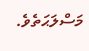މަސްލަޙަތެވެ.